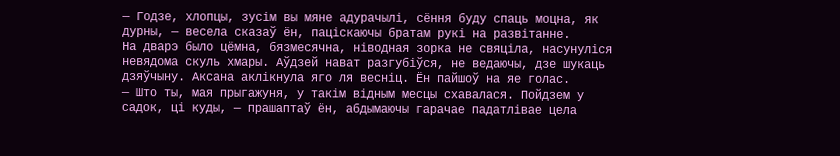— Годзе, хлопцы, зусім вы мяне адурачылі, сёння буду спаць моцна, як дурны, — весела сказаў ён, паціскаючы братам рукі на развітанне.
На дварэ было цёмна, бязмесячна, ніводная зорка не свяціла, насунуліся невядома скуль хмары. Аўдзей нават разгубіўся, не ведаючы, дзе шукаць дзяўчыну. Аксана аклікнула яго ля весніц. Ён пайшоў на яе голас.
— Што ты, мая прыгажуня, у такім відным месцы схавалася. Пойдзем у садок, ці куды, — прашаптаў ён, абдымаючы гарачае падатлівае цела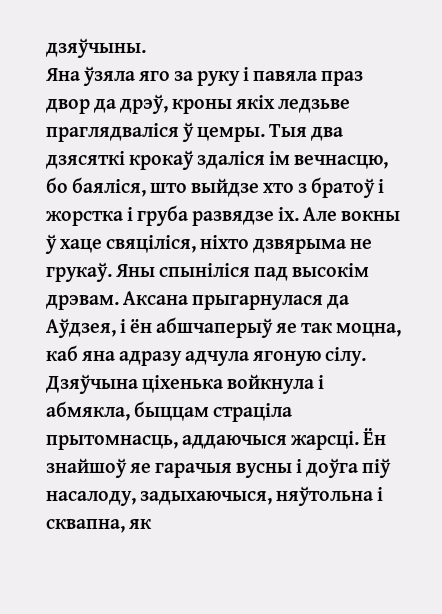дзяўчыны.
Яна ўзяла яго за руку і павяла праз двор да дрэў, кроны якіх ледзьве праглядваліся ў цемры. Тыя два дзясяткі крокаў здаліся ім вечнасцю, бо баяліся, што выйдзе хто з братоў і жорстка і груба развядзе іх. Але вокны ў хаце свяціліся, ніхто дзвярыма не грукаў. Яны спыніліся пад высокім дрэвам. Аксана прыгарнулася да Аўдзея, і ён абшчаперыў яе так моцна, каб яна адразу адчула ягоную сілу. Дзяўчына ціхенька войкнула і абмякла, быццам страціла прытомнасць, аддаючыся жарсці. Ён знайшоў яе гарачыя вусны і доўга піў насалоду, задыхаючыся, няўтольна і сквапна, як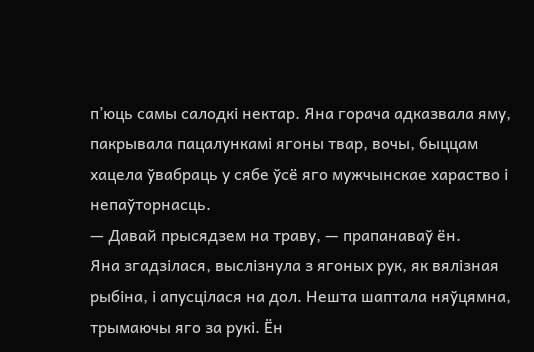п’юць самы салодкі нектар. Яна горача адказвала яму, пакрывала пацалункамі ягоны твар, вочы, быццам хацела ўвабраць у сябе ўсё яго мужчынскае хараство і непаўторнасць.
— Давай прысядзем на траву, — прапанаваў ён.
Яна згадзілася, выслізнула з ягоных рук, як вялізная рыбіна, і апусцілася на дол. Нешта шаптала няўцямна, трымаючы яго за рукі. Ён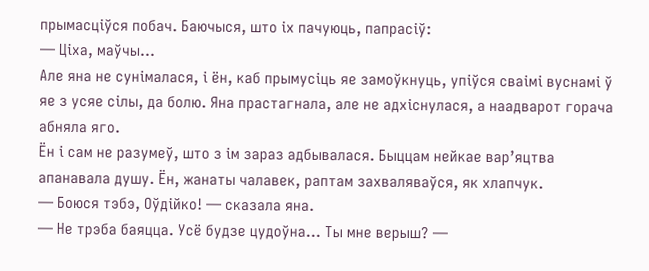прымасціўся побач. Баючыся, што іх пачуюць, папрасіў:
— Ціха, маўчы...
Але яна не сунімалася, і ён, каб прымусіць яе замоўкнуць, упіўся сваімі вуснамі ў яе з усяе сілы, да болю. Яна прастагнала, але не адхіснулася, а наадварот горача абняла яго.
Ён і сам не разумеў, што з ім зараз адбывалася. Быццам нейкае вар’яцтва апанавала душу. Ён, жанаты чалавек, раптам захваляваўся, як хлапчук.
— Боюся тэбэ, Оўдійко! — сказала яна.
— Не трэба баяцца. Усё будзе цудоўна... Ты мне верыш? —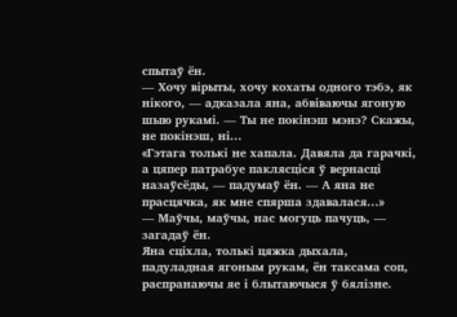спытаў ён.
— Хочу вірыты, хочу кохаты одного тэбэ, як нікого, — адказала яна, абвіваючы ягоную шыю рукамі. — Ты не покінэш мэнэ? Скажы, не покінэш, ні...
«Гэтага толькі не хапала. Давяла да гарачкі, а цяпер патрабуе паклясціся ў вернасці назаўсёды, — падумаў ён. — А яна не прасцячка, як мне спярша здавалася...»
— Маўчы, маўчы, нас могуць пачуць, — загадаў ён.
Яна сціхла, толькі цяжка дыхала, падуладная ягоным рукам, ён таксама соп, распранаючы яе і блытаючыся ў бялізне.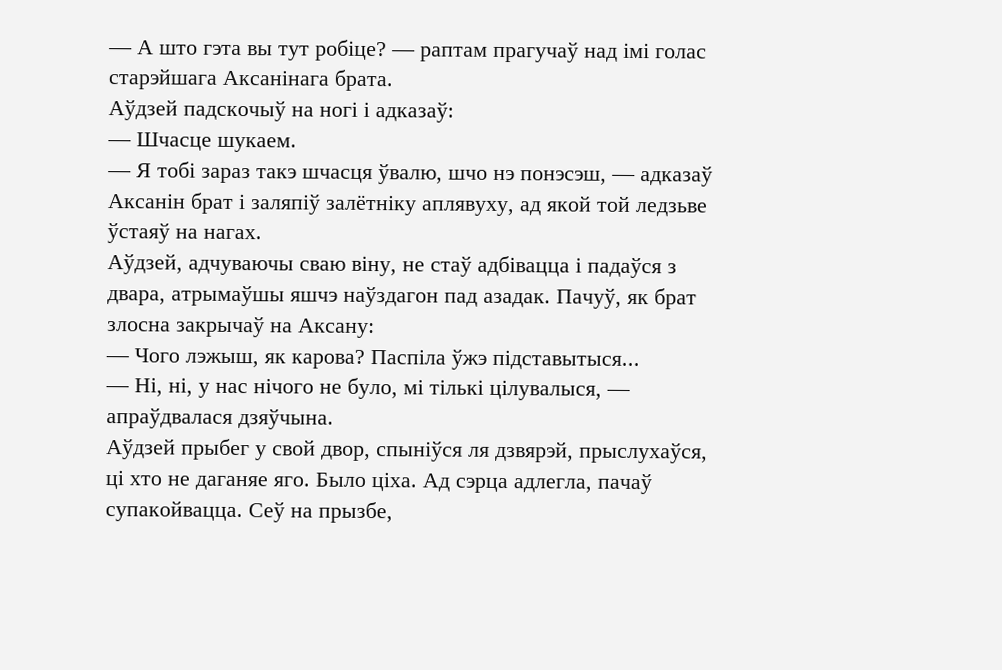— А што гэта вы тут робіце? — раптам прагучаў над імі голас старэйшага Аксанінага брата.
Аўдзей падскочыў на ногі і адказаў:
— Шчасце шукаем.
— Я тобі зараз такэ шчасця ўвалю, шчо нэ понэсэш, — адказаў Аксанін брат і заляпіў залётніку аплявуху, ад якой той ледзьве ўстаяў на нагах.
Аўдзей, адчуваючы сваю віну, не стаў адбівацца і падаўся з двара, атрымаўшы яшчэ наўздагон пад азадак. Пачуў, як брат злосна закрычаў на Аксану:
— Чого лэжыш, як карова? Паспіла ўжэ підставытыся...
— Ні, ні, у нас нічого не було, мі тількі цілувалыся, — апраўдвалася дзяўчына.
Аўдзей прыбег у свой двор, спыніўся ля дзвярэй, прыслухаўся, ці хто не даганяе яго. Было ціха. Ад сэрца адлегла, пачаў супакойвацца. Сеў на прызбе,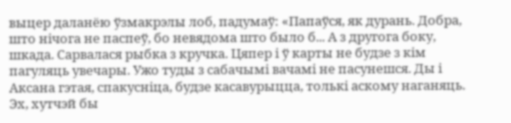выцер даланёю ўзмакрэлы лоб, падумаў: «Папаўся, як дурань. Добра, што нічога не паспеў, бо невядома што было б... А з другога боку, шкада. Сарвалася рыбка з кручка. Цяпер і ў карты не будзе з кім пагуляць увечары. Ужо туды з сабачымі вачамі не пасунешся. Ды і Аксана гэтая, спакусніца, будзе касавурыцца, толькі аскому наганяць. Эх, хутчэй бы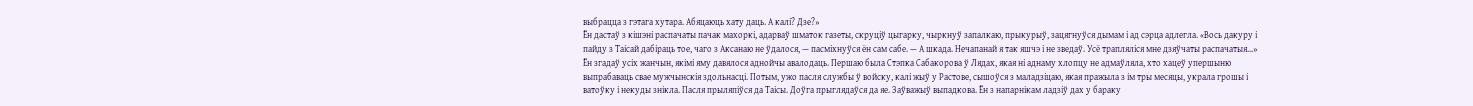выбрацца з гэтага хутара. Абяцаюць хату даць. А калі? Дзе?»
Ён дастаў з кішэні распачаты пачак махоркі, адарваў шматок газеты, скруціў цыгарку, чыркнуў запалкаю, прыкурыў, зацягнуўся дымам і ад сэрца адлегла. «Вось дакуру і пайду з Таісай дабіраць тое, чаго з Аксанаю не ўдалося, — пасміхнуўся ён сам сабе. — А шкада. Нечапанай я так яшчэ і не зведаў. Усё трапляліся мне дзяўчаты распачатыя...»
Ён згадаў усіх жанчын, якімі яму давялося аднойчы авалодаць. Першаю была Стэпка Сабакорова ў Лядах, якая ні аднаму хлопцу не адмаўляла, хто хацеў упершыню выпрабаваць свае мужчынскія здольнасці. Потым, ужо пасля службы ў войску, калі жыў у Растове, сышоўся з маладзіцаю, якая пражыла з ім тры месяцы, украла грошы і ватоўку і некуды знікла. Пасля прыляпіўся да Таісы. Доўга прыглядаўся да яе. Заўважыў выпадкова. Ён з напарнікам ладзіў дах у бараку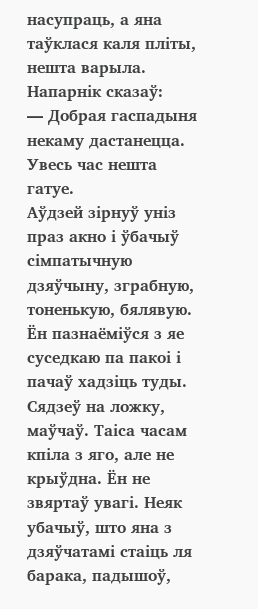насупраць, а яна таўклася каля пліты, нешта варыла. Напарнік сказаў:
— Добрая гаспадыня некаму дастанецца. Увесь час нешта гатуе.
Аўдзей зірнуў уніз праз акно і ўбачыў сімпатычную дзяўчыну, зграбную, тоненькую, бялявую. Ён пазнаёміўся з яе суседкаю па пакоі і пачаў хадзіць туды. Сядзеў на ложку, маўчаў. Таіса часам кпіла з яго, але не крыўдна. Ён не звяртаў увагі. Неяк убачыў, што яна з дзяўчатамі стаіць ля барака, падышоў,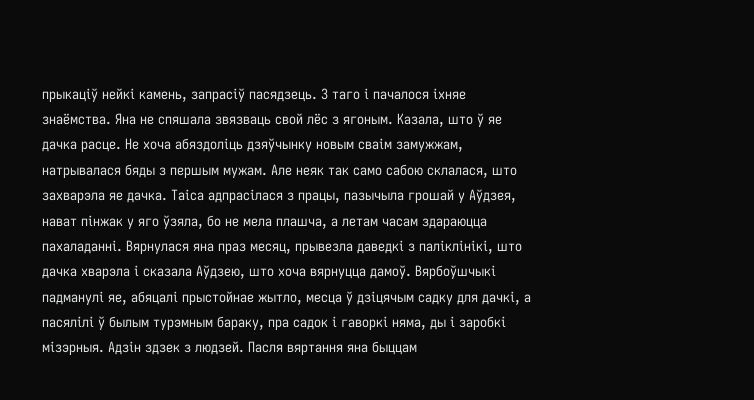прыкаціў нейкі камень, запрасіў пасядзець. З таго і пачалося іхняе знаёмства. Яна не спяшала звязваць свой лёс з ягоным. Казала, што ў яе дачка расце. Не хоча абяздоліць дзяўчынку новым сваім замужжам, натрывалася бяды з першым мужам. Але неяк так само сабою склалася, што захварэла яе дачка. Таіса адпрасілася з працы, пазычыла грошай у Аўдзея, нават пінжак у яго ўзяла, бо не мела плашча, а летам часам здараюцца пахаладанні. Вярнулася яна праз месяц, прывезла даведкі з паліклінікі, што дачка хварэла і сказала Аўдзею, што хоча вярнуцца дамоў. Вярбоўшчыкі падманулі яе, абяцалі прыстойнае жытло, месца ў дзіцячым садку для дачкі, а пасялілі ў былым турэмным бараку, пра садок і гаворкі няма, ды і заробкі мізэрныя. Адзін здзек з людзей. Пасля вяртання яна быццам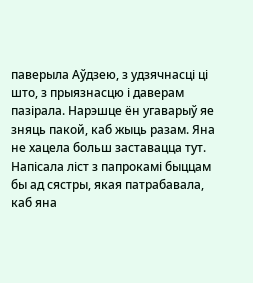паверыла Аўдзею, з удзячнасці ці што, з прыязнасцю і даверам пазірала. Нарэшце ён угаварыў яе зняць пакой, каб жыць разам. Яна не хацела больш заставацца тут. Напісала ліст з папрокамі быццам бы ад сястры, якая патрабавала, каб яна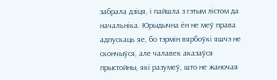забрала дзіця, і пайшла з гэтым лістом да начальніка. Юрыдычна ён не меў права адпускаць яе, бо тэрмін вярбоўкі яшчэ не скончыўся, але чалавек аказаўся прыстойны, які разумеў, што не жаночая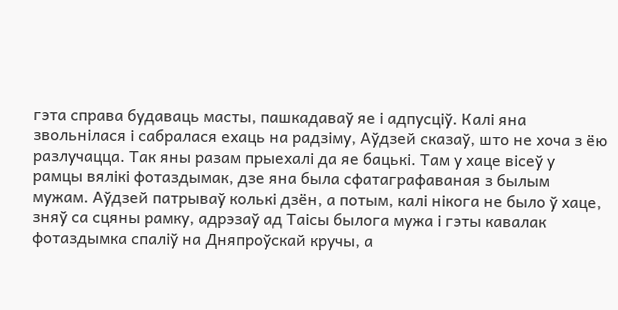гэта справа будаваць масты, пашкадаваў яе і адпусціў. Калі яна звольнілася і сабралася ехаць на радзіму, Аўдзей сказаў, што не хоча з ёю разлучацца. Так яны разам прыехалі да яе бацькі. Там у хаце вісеў у рамцы вялікі фотаздымак, дзе яна была сфатаграфаваная з былым мужам. Аўдзей патрываў колькі дзён, а потым, калі нікога не было ў хаце, зняў са сцяны рамку, адрэзаў ад Таісы былога мужа і гэты кавалак фотаздымка спаліў на Дняпроўскай кручы, а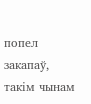попел закапаў, такім чынам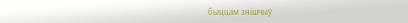быццам знішчыў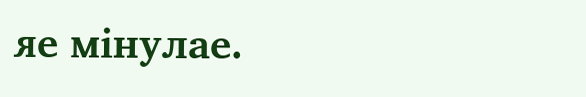яе мінулае.